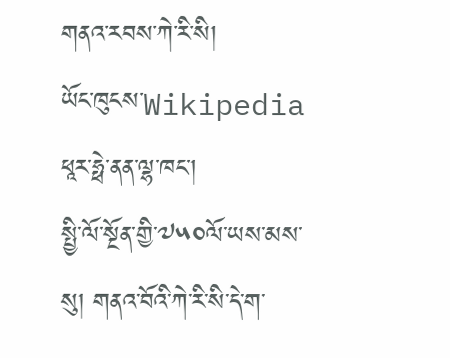གནའ་རབས་ཀེ་རི་སི།
ཡོང་ཁུངས་Wikipedia
ཕཱར་ཧྥེ་ནན་ལྷ་ཁང་།
སྤྱི་ལོ་སྔོན་གྱི་༧༥༠ལོ་ཡས་མས་སུ། གནའ་བོའི་ཀེ་རི་སི་དེ་ག་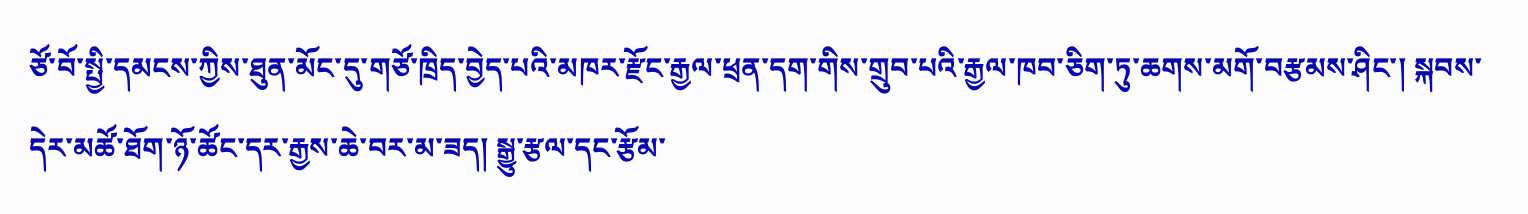ཙོ་བོ་སྤྱི་དམངས་ཀྱིས་ཐུན་མོང་དུ་གཙོ་ཁྲིད་བྱེད་པའི་མཁར་རྫོང་རྒྱལ་ཕྲན་དག་གིས་གྲུབ་པའི་རྒྱལ་ཁབ་ཅིག་ཏུ་ཆགས་མགོ་བརྩམས་ཤིང་། སྐབས་དེར་མཚོ་ཐོག་ཉོ་ཚོང་དར་རྒྱས་ཆེ་བར་མ་ཟད། སྒྱུ་རྩལ་དང་རྩོམ་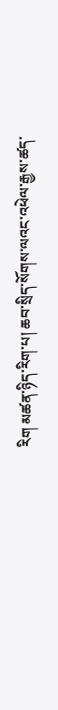རིག མཚན་ཉིད་རིག་པ། ཆབ་སྲིད་སོགས་ལའང་འཕེལ་རྒྱས་ཚད་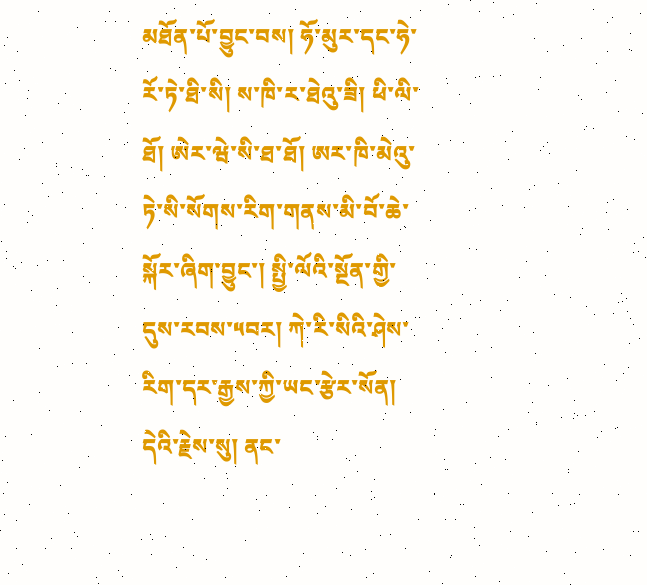མཐོན་པོ་བྱུང་བས། ཧོ་མུར་དང་ཧེ་རོ་ཏེ་ཐི་སི། ས་ཁི་ར་ཐེའུ་ཟི། ཕི་ལི་ཐོ། ཨེར་ཝེ་སི་ཐ་ཐོ། ཨར་ཁི་མེའུ་ཏེ་སི་སོགས་རིག་གནས་མི་བོ་ཆེ་སྐོར་ཞིག་བྱུང་། སྤྱི་ལོའི་སྔོན་གྱི་དུས་རབས་༥བར། ཀེ་རི་སིའི་ཤེས་རིག་དར་རྒྱས་ཀྱི་ཡང་རྩེར་སོན། དེའི་རྗེས་སུ། ནང་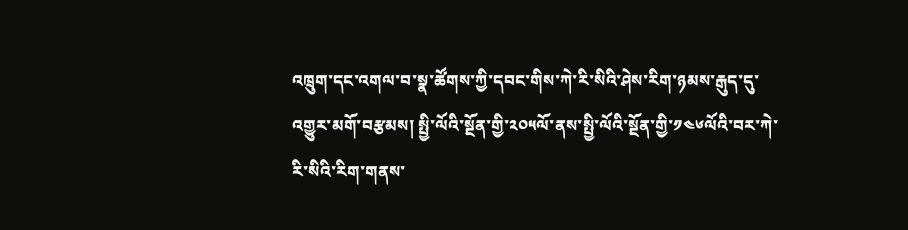འཁྲུག་དང་འགལ་བ་སྣ་ཚོགས་ཀྱི་དབང་གིས་ཀེ་རི་སིའི་ཤེས་རིག་ཉམས་རྒུད་དུ་འགྱུར་མགོ་བརྩམས། སྤྱི་ལོའི་སྔོན་གྱི་༢༠༥ལོ་ནས་སྤྱི་ལོའི་སྔོན་གྱི་༡༤༦ལོའི་བར་ཀེ་རི་སིའི་རིག་གནས་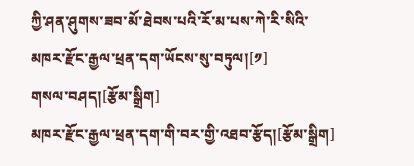ཀྱི་ཤན་ཤུགས་ཟབ་མོ་ཐེབས་པའི་རོ་མ་པས་ཀེ་རི་སིའི་མཁར་རྫོང་རྒྱལ་ཕྲན་དག་ཡོངས་སུ་བཏུལ།[༡]
གསལ་བཤད།[རྩོམ་སྒྲིག]
མཁར་རྫོང་རྒྱལ་ཕྲན་དག་གི་བར་གྱི་འཐབ་རྩོད།[རྩོམ་སྒྲིག]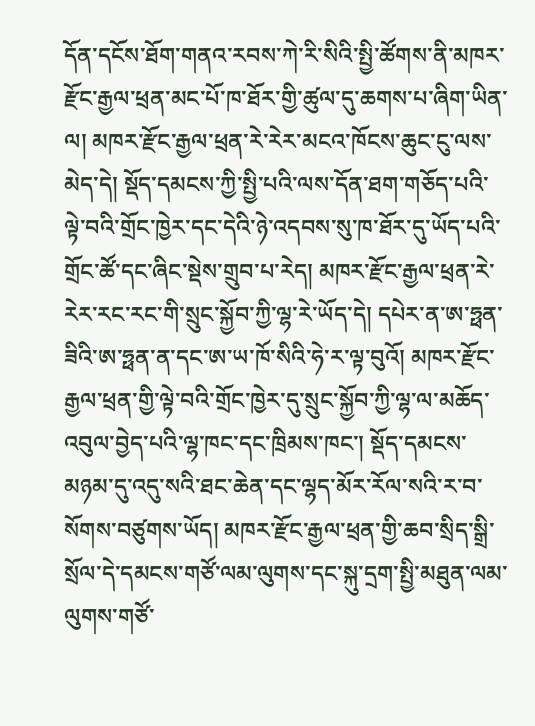དོན་དངོས་ཐོག་གནའ་རབས་ཀེ་རི་སིའི་སྤྱི་ཚོགས་ནི་མཁར་རྫོང་རྒྱལ་ཕྲན་མང་པོ་ཁ་ཐོར་གྱི་ཚུལ་དུ་ཆགས་པ་ཞིག་ཡིན་ལ། མཁར་རྫོང་རྒྱལ་ཕྲན་རེ་རེར་མངའ་ཁོངས་ཆུང་ངུ་ལས་མེད་དེ། སྡོད་དམངས་ཀྱི་སྤྱི་པའི་ལས་དོན་ཐག་གཅོད་པའི་ལྟེ་བའི་གྲོང་ཁྱེར་དང་དེའི་ཉེ་འདབས་སུ་ཁ་ཐོར་དུ་ཡོད་པའི་གྲོང་ཚོ་དང་ཞིང་སྡེས་གྲུབ་པ་རེད། མཁར་རྫོང་རྒྱལ་ཕྲན་རེ་རེར་རང་རང་གི་སྲུང་སྐྱོབ་ཀྱི་ལྷ་རེ་ཡོད་དེ། དཔེར་ན་ཨ་ཧྥན་ཟིའི་ཨ་ཧྥན་ན་དང་ཨ་ཡ་ཁོ་སིའི་ཧེ་ར་ལྟ་བུའོ། མཁར་རྫོང་རྒྱལ་ཕྲན་གྱི་ལྟེ་བའི་གྲོང་ཁྱེར་དུ་སྲུང་སྐྱོབ་ཀྱི་ལྷ་ལ་མཆོད་འབུལ་བྱེད་པའི་ལྷ་ཁང་དང་ཁྲིམས་ཁང་། སྡོད་དམངས་མཉམ་དུ་འདུ་སའི་ཐང་ཆེན་དང་ལྷད་མོར་རོལ་སའི་ར་བ་སོགས་བཙུགས་ཡོད། མཁར་རྫོང་རྒྱལ་ཕྲན་གྱི་ཆབ་སྲིད་སྒྲི་སྲོལ་དེ་དམངས་གཙོ་ལམ་ལུགས་དང་སྐུ་དྲག་སྤྱི་མཐུན་ལམ་ལུགས་གཙོ་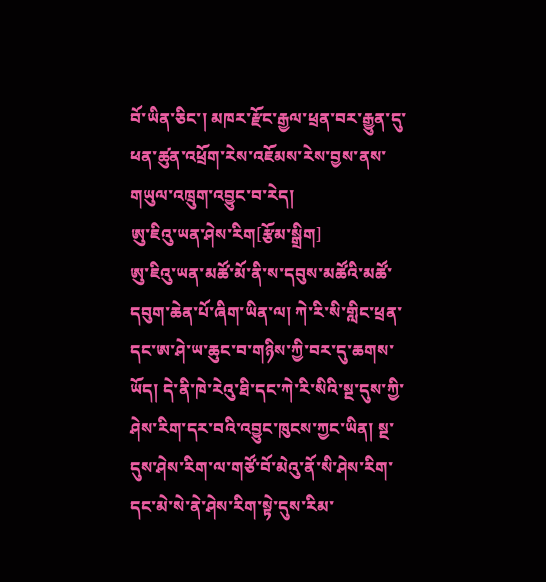བོ་ཡིན་ཅིང་། མཁར་རྫོང་རྒྱལ་ཕྲན་བར་རྒྱུན་དུ་ཕན་ཚུན་འཕྲོག་རེས་འཇོམས་རེས་བྱས་ནས་གཡུལ་འཁྲུག་འབྱུང་བ་རེད།
ཨུ་ཇིའུ་ཡན་ཤེས་རིག[རྩོམ་སྒྲིག]
ཨུ་ཇིའུ་ཡན་མཚོ་མོ་ནི་ས་དབུས་མཚོའི་མཚོ་དབུག་ཆེན་པོ་ཞིག་ཡིན་ལ། ཀེ་རི་སི་གླིང་ཕྲན་དང་ཨ་ཤེ་ཡ་ཆུང་བ་གཉིས་ཀྱི་བར་དུ་ཆགས་ཡོད། དེ་ནི་ཁེ་རེའུ་ཐི་དང་ཀེ་རི་སིའི་སྔ་དུས་ཀྱི་ཤེས་རིག་དར་བའི་འབྱུང་ཁུངས་ཀྱང་ཡིན། སྔ་དུས་ཤེས་རིག་ལ་གཙོ་བོ་མེའུ་ནོ་སི་ཤེས་རིག་དང་མེ་སེ་ནེ་ཤེས་རིག་སྟེ་དུས་རིམ་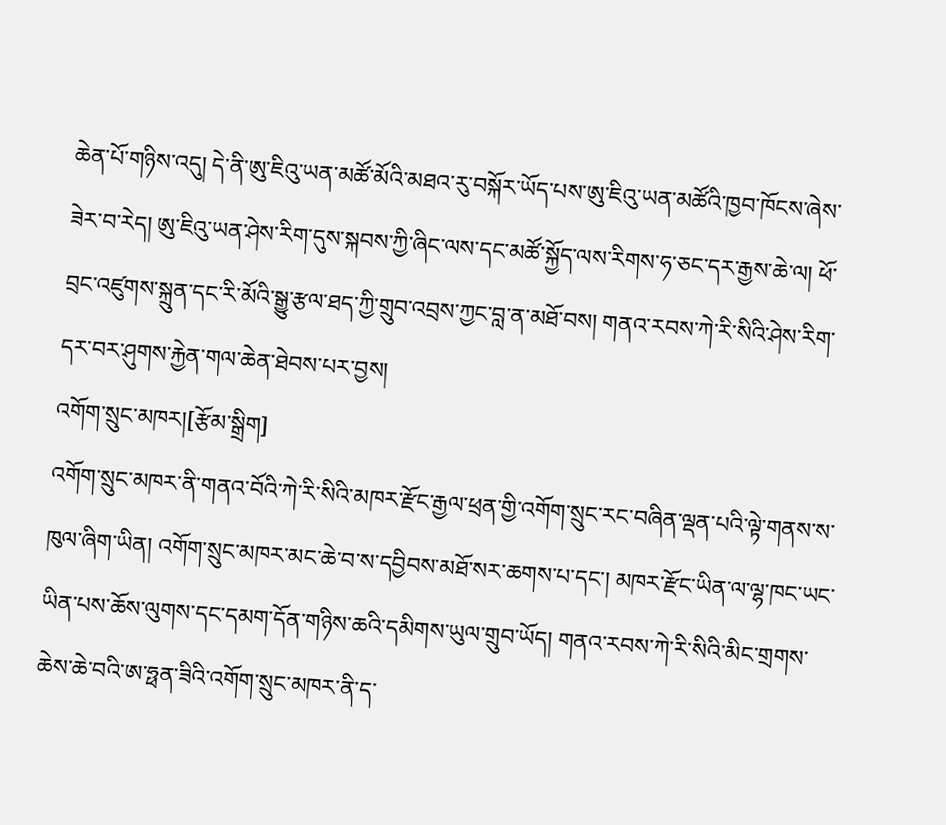ཆེན་པོ་གཉིས་འདུ། དེ་ནི་ཨུ་ཇིའུ་ཡན་མཚོ་མོའི་མཐའ་རུ་བསྐོར་ཡོད་པས་ཨུ་ཇིའུ་ཡན་མཚོའི་ཁྱབ་ཁོངས་ཞེས་ཟེར་བ་རེད། ཨུ་ཇིའུ་ཡན་ཤེས་རིག་དུས་སྐབས་ཀྱི་ཞིང་ལས་དང་མཚོ་སྐྱོད་ལས་རིགས་ཧ་ཅང་དར་རྒྱས་ཆེ་ལ། ཕོ་བྲང་འཛུགས་སྐྲུན་དང་རི་མོའི་སྒྱུ་རྩལ་ཐད་ཀྱི་གྲུབ་འབྲས་ཀྱང་བླ་ན་མཐོ་བས། གནའ་རབས་ཀེ་རི་སིའི་ཤེས་རིག་དར་བར་ཤུགས་རྐྱེན་གལ་ཆེན་ཐེབས་པར་བྱས།
འགོག་སྲུང་མཁར།[རྩོམ་སྒྲིག]
འགོག་སྲུང་མཁར་ནི་གནའ་བོའི་ཀེ་རི་སིའི་མཁར་རྫོང་རྒྱལ་ཕྲན་གྱི་འགོག་སྲུང་རང་བཞིན་ལྡན་པའི་ལྟེ་གནས་ས་ཁུལ་ཞིག་ཡིན། འགོག་སྲུང་མཁར་མང་ཆེ་བ་ས་དབྱིབས་མཐོ་སར་ཆགས་པ་དང་། མཁར་རྫོང་ཡིན་ལ་ལྷ་ཁང་ཡང་ཡིན་པས་ཆོས་ལུགས་དང་དམག་དོན་གཉིས་ཆའི་དམིགས་ཡུལ་གྲུབ་ཡོད། གནའ་རབས་ཀེ་རི་སིའི་མིང་གྲགས་ཆེས་ཆེ་བའི་ཨ་ཧྥན་ཟིའི་འགོག་སྲུང་མཁར་ནི་ད་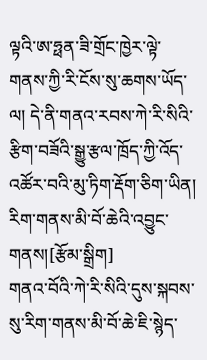ལྟའི་ཨ་ཧྥན་ཟི་གྲོང་ཁྱེར་ལྟེ་གནས་ཀྱི་རི་ངོས་སུ་ཆགས་ཡོད་ལ། དེ་ནི་གནའ་རབས་ཀེ་རི་སིའི་རྩིག་བཟོའི་སྒྱུ་རྩལ་ཁྲོད་ཀྱི་འོད་འཚོར་བའི་མུ་ཏིག་རྡོག་ཅིག་ཡིན།
རིག་གནས་མི་བོ་ཆེའི་འབྱུང་གནས།[རྩོམ་སྒྲིག]
གནའ་བོའི་ཀེ་རི་སིའི་དུས་སྐབས་སུ་རིག་གནས་མི་བོ་ཆེ་ཇི་སྙེད་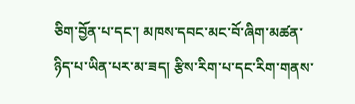ཅིག་བྱོན་པ་དང་། མཁས་དབང་མང་བོ་ཞིག་མཚན་ཉིད་པ་ཡིན་པར་མ་ཟད། རྩིས་རིག་པ་དང་རིག་གནས་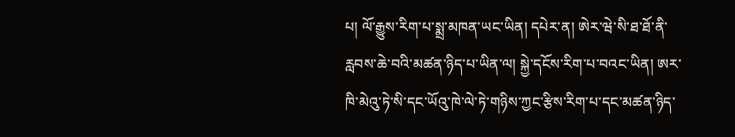པ། ལོ་རྒྱུས་རིག་པ་སྨྲ་མཁན་ཡང་ཡིན། དཔེར་ན། ཨེར་ཝེ་སི་ཐ་ཐོ་ནི་རླབས་ཆེ་བའི་མཚན་ཉིད་པ་ཡིན་ལ། སྐྱེ་དངོས་རིག་པ་བའང་ཡིན། ཨར་ཁི་མེའུ་ཏེ་སི་དང་ཡོའུ་ཁེ་ལེ་ཏེ་གཉིས་ཀྱང་རྩིས་རིག་པ་དང་མཚན་ཉིད་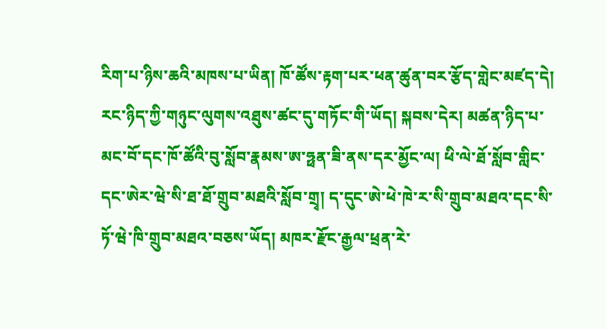རིག་པ་ཉིས་ཆའི་མཁས་པ་ཡིན། ཁོ་ཚོས་རྟག་པར་ཕན་ཚུན་བར་རྩོད་གླེང་མཛད་དེ། རང་ཉིད་ཀྱི་གཉུང་ལུགས་འཐུས་ཚང་དུ་གཏོང་གི་ཡོད། སྐབས་དེར། མཚན་ཉིད་པ་མང་བོ་དང་ཁོ་ཚོའི་བུ་སློབ་རྣམས་ཨ་ཧྥན་ཟི་ནས་དར་མྱོང་ལ། ཕི་ལེ་ཐོ་སློབ་གླིང་དང་ཨེར་ཝེ་སི་ཐ་ཐོ་གྲུབ་མཐའི་སློབ་གྲྭ། ད་དུང་ཨེ་ཕེ་ཁེ་ར་སི་གྲུབ་མཐའ་དང་སི་ཏོ་ཝེ་ཁི་གྲུབ་མཐའ་བཅས་ཡོད། མཁར་རྫོང་རྒྱལ་ཕྲན་རེ་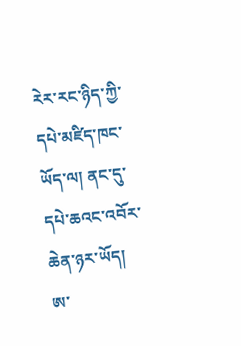རེར་རང་ཉིད་ཀྱི་དཔེ་མཛིད་ཁང་ཡོད་ལ། ནང་དུ་དཔེ་ཆའང་འབོར་ཆེན་ཉར་ཡོད།
ཨ་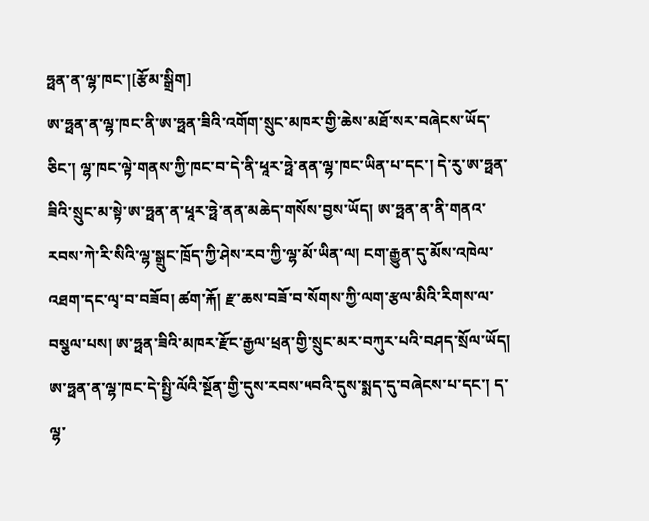ཧྥན་ན་ལྷ་ཁང་།[རྩོམ་སྒྲིག]
ཨ་ཧྥན་ན་ལྷ་ཁང་ནི་ཨ་ཧྥན་ཟིའི་འགོག་སྲུང་མཁར་གྱི་ཆེས་མཐོ་སར་བཞེངས་ཡོད་ཅིང་། ལྷ་ཁང་ལྟེ་གནས་ཀྱི་ཁང་བ་དེ་ནི་ཕཱར་ཧྥེ་ནན་ལྷ་ཁང་ཡིན་པ་དང་། དེ་རུ་ཨ་ཧྥན་ཟིའི་སྲུང་མ་སྟེ་ཨ་ཧྥན་ན་ཕཱར་ཧྥེ་ནན་མཆེད་གསོས་བྱས་ཡོད། ཨ་ཧྥན་ན་ནི་གནའ་རབས་ཀེ་རི་སིའི་ལྷ་སྒྲུང་ཁྲོད་ཀྱི་ཤེས་རབ་ཀྱི་ལྷ་མོ་ཡིན་ལ། ངག་རྒྱུན་དུ་མོས་འཁེལ་འཐག་དང་ལྭ་བ་བཟོབ། ཚག་རྐོ། རྫ་ཆས་བཟོ་བ་སོགས་ཀྱི་ལག་རྩལ་མིའི་རིགས་ལ་བསྕལ་པས། ཨ་ཧྥན་ཟིའི་མཁར་རྫོང་རྒྱལ་ཕྲན་གྱི་སྲུང་མར་བཀུར་པའི་བཤད་སྲོལ་ཡོད། ཨ་ཧྥན་ན་ལྷ་ཁང་དེ་སྤྱི་ལོའི་སྔོན་གྱི་དུས་རབས་༥བའི་དུས་སྨད་དུ་བཞེངས་པ་དང་། ད་ལྷ་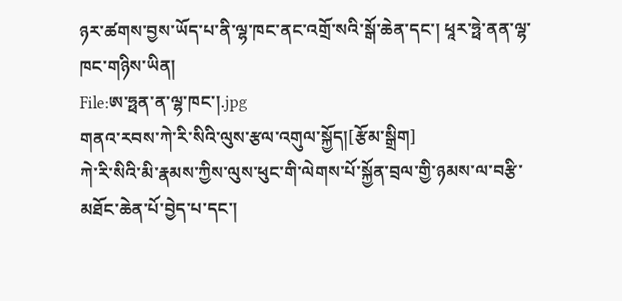ཉར་ཚགས་བྱས་ཡོད་པ་ནི་ལྷ་ཁང་ནང་འགྲོ་སའི་སྒོ་ཆེན་དང་། ཕཱར་ཧྥེ་ནན་ལྷ་ཁང་གཉིས་ཡིན།
File:ཨ་ཧྥན་ན་ལྷ་ཁང་།.jpg
གནའ་རབས་ཀེ་རི་སིའི་ལུས་རྩལ་འགུལ་སྐྱོད།[རྩོམ་སྒྲིག]
ཀེ་རི་སིའི་མི་རྣམས་ཀྱིས་ལུས་ཕུང་གི་ལེགས་པོ་སྐྱོན་བྲལ་གྱི་ཉམས་ལ་བརྩི་མཐོང་ཆེན་པོ་བྱེད་པ་དང་།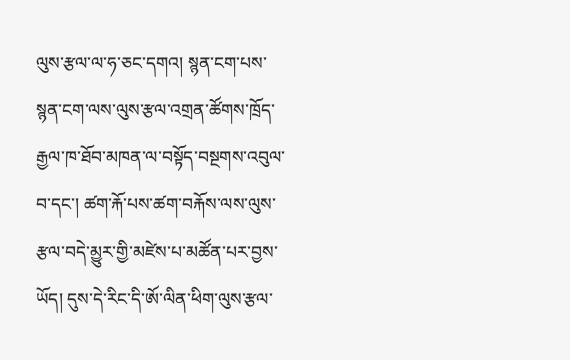ལུས་རྩལ་ལ་ཧ་ཅང་དགའ། སྙན་ངག་པས་སྙན་ངག་ལས་ལུས་རྩལ་འགྲན་ཚོགས་ཁྲོད་རྒྱལ་ཁ་ཐོབ་མཁན་ལ་བསྟོད་བསྔགས་འབུལ་བ་དང་། ཚག་རྐོ་པས་ཚག་བརྐོས་ལས་ལུས་རྩལ་བདེ་མྱུར་གྱི་མཛེས་པ་མཚོན་པར་བྱས་ཡོད། དུས་དེ་རིང་དི་ཨོ་ལིན་ཕིག་ལུས་རྩལ་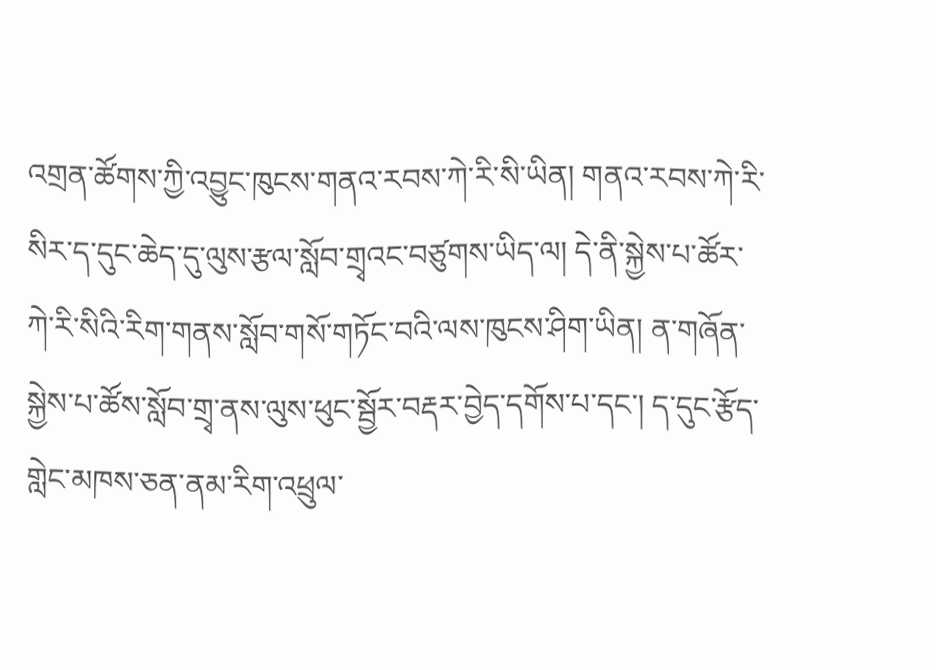འགྲན་ཚོགས་ཀྱི་འབྱུང་ཁུངས་གནའ་རབས་ཀེ་རི་སི་ཡིན། གནའ་རབས་ཀེ་རི་སིར་ད་དུང་ཆེད་དུ་ལུས་རྩལ་སློབ་གྲྭའང་བཙུགས་ཡིད་ལ། དེ་ནི་སྐྱེས་པ་ཚོར་ཀེ་རི་སིའི་རིག་གནས་སློབ་གསོ་གཏོང་བའི་ལས་ཁུངས་ཤིག་ཡིན། ན་གཞོན་སྐྱེས་པ་ཚོས་སློབ་གྲྭ་ནས་ལུས་ཕུང་སྦྱོར་བརྡར་བྱེད་དགོས་པ་དང་། ད་དུང་རྩོད་གླེང་མཁས་ཅན་ནམ་རིག་འཕྲུལ་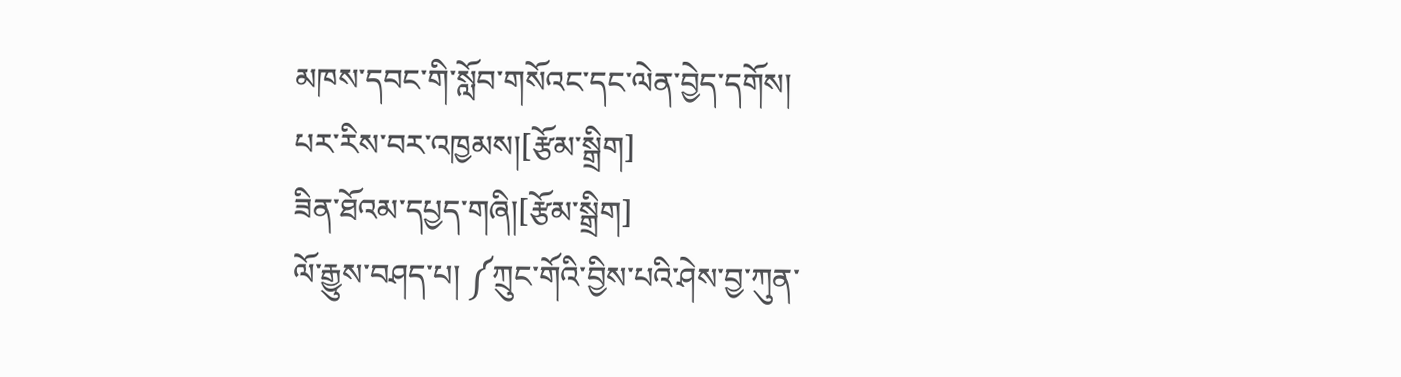མཁས་དབང་གི་སློབ་གསོའང་དང་ལེན་བྱེད་དགོས།
པར་རིས་བར་འཁྱམས།[རྩོམ་སྒྲིག]
ཟིན་ཐོའམ་དཔྱད་གཞི།[རྩོམ་སྒྲིག]
ལོ་རྒྱུས་བཤད་པ། ༼ཀྲུང་གོའི་བྱིས་པའི་ཤེས་བྱ་ཀུན་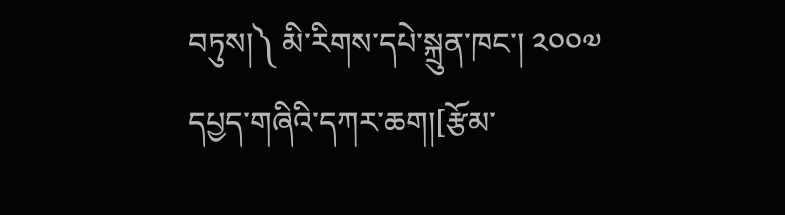བཏུས།༽ མི་རིགས་དཔེ་སྐྲུན་ཁང་། ༢༠༠༧
དཔྱད་གཞིའི་དཀར་ཆག།[རྩོམ་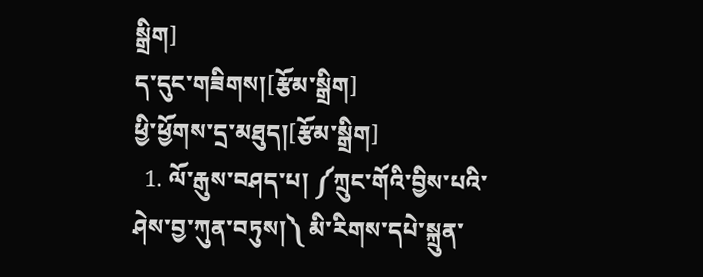སྒྲིག]
ད་དུང་གཟིགས།[རྩོམ་སྒྲིག]
ཕྱི་ཕྱོགས་དྲ་མཐུད།[རྩོམ་སྒྲིག]
  1. ལོ་རྒུས་བཤད་པ། ༼ཀྲུང་གོའི་བྱིས་པའི་ཤེས་བྱ་ཀུན་བཏུས།༽ མི་རིགས་དཔེ་སྐྲུན་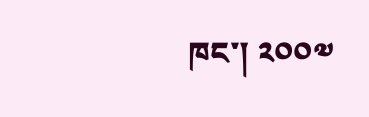ཁང་། ༢༠༠༧